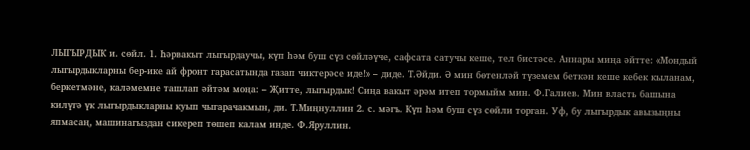ЛЫГЫРДЫК и. сөйл. 1. Һәрвакыт лыгырдаучы, күп һәм буш сүз сөйләүче, сафсата сатучы кеше, тел бистәсе. Аннары миңа әйтте: «Мондый лыгырдыкларны бер-ике ай фронт гарасатында газап чиктерәсе иде!» – диде. Т.Әйди. Ә мин бөтенләй түземем беткән кеше кебек кыланам, беркетмәне, каләмемне ташлап әйтәм моңа: – Җитте, лыгырдык! Сиңа вакыт әрәм итеп тормыйм мин. Ф.Галиев. Мин власть башына килүгә үк лыгырдыкларны куып чыгарачакмын, ди. Т.Миңнуллин 2. с. мәгъ. Күп һәм буш сүз сөйли торган. Уф, бу лыгырдык авызыңны япмасаң, машинагыздан сикереп төшеп калам инде. Ф.Яруллин.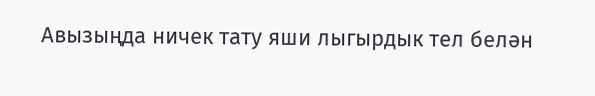Авызыңда ничек тату яши лыгырдык тел белән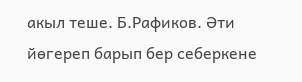акыл теше. Б.Рафиков. Әти йөгереп барып бер себеркене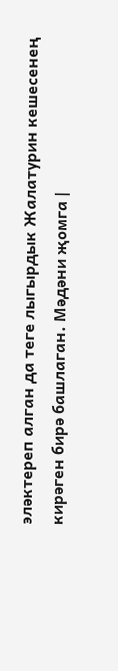эләктереп алган да теге лыгырдык Жалатурин кешесенең кирәген бирә башлаган. Мәдәни җомга |